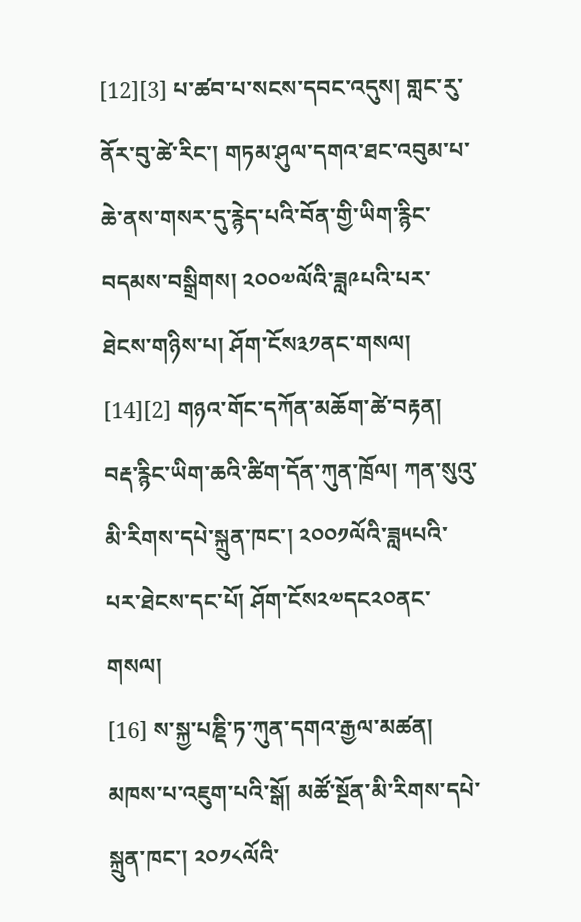[12][3] པ་ཚབ་པ་སངས་དབང་འདུས། གླང་རུ་ནོར་བུ་ཚེ་རིང་། གཏམ་ཤུལ་དགའ་ཐང་འབུམ་པ་ཆེ་ནས་གསར་དུ་རྙེད་པའི་བོན་གྱི་ཡིག་རྙིང་བདམས་བསྒྲིགས། ༢༠༠༧ལོའི་ཟླ༩པའི་པར་ཐེངས་གཉིས་པ། ཤོག་ངོས༣༡ནང་གསལ།
[14][2] གཉའ་གོང་དཀོན་མཆོག་ཚེ་བརྟན། བརྡ་རྙིང་ཡིག་ཆའི་ཚིག་དོན་ཀུན་ཁྲོལ། ཀན་སུའུ་མི་རིགས་དཔེ་སྐྲུན་ཁང་། ༢༠༠༡ལོའི་ཟླ༥པའི་པར་ཐེངས་དང་པོ། ཤོག་ངོས༢༧དང༢༠ནང་གསལ།
[16] ས་སྐྱ་པཎྡི་ཏ་ཀུན་དགའ་རྒྱལ་མཚན། མཁས་པ་འཇུག་པའི་སྒོ། མཚོ་སྔོན་མི་རིགས་དཔེ་སྐྲུན་ཁང་། ༢༠༡༨ལོའི་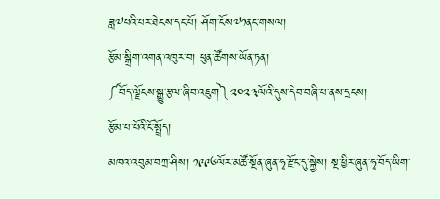ཟླ༧པའི་པར་ཐེངས་དང་པོ། ཤོག་ངོས༧༡ནང་གསལ།
རྩོམ་སྒྲིག་འགན་འཁུར་བ། ཕུན་ཚོགས་ཡོན་ཏན།
༼བོད་ལྗོངས་སྒྱུ་རྩལ་ཞིབ་འཇུག༽༢༠༢༣ལོའི་དུས་དེབ་བཞི་པ་ནས་དྲངས།
རྩོམ་པ་པོའི་ངོ་སྤྲོད།
མཁའ་འབུམ་བཀྲ་ཤིས། ༡༩༩༦ལོར་མཚོ་སྔོན་ཞུན་ཧྭ་རྫོང་དུ་སྐྱེས། སྔ་ཕྱིར་ཞུན་ཧྭ་བོད་ཡིག་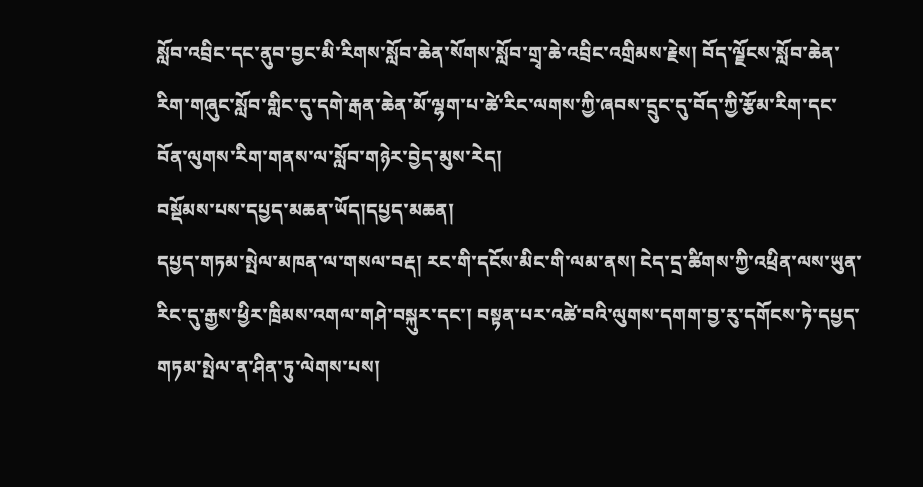སློབ་འབྲིང་དང་ནུབ་བྱང་མི་རིགས་སློབ་ཆེན་སོགས་སློབ་གྲྭ་ཆེ་འབྲིང་འགྲིམས་རྗེས། བོད་ལྗོངས་སློབ་ཆེན་རིག་གཞུང་སློབ་གླིང་དུ་དགེ་རྒན་ཆེན་མོ་ལྷག་པ་ཚེ་རིང་ལགས་ཀྱི་ཞབས་དྲུང་དུ་བོད་ཀྱི་རྩོམ་རིག་དང་བོན་ལུགས་རིག་གནས་ལ་སློབ་གཉེར་བྱེད་མུས་རེད།
བསྡོམས་པས་དཔྱད་མཆན་ཡོད།དཔྱད་མཆན།
དཔྱད་གཏམ་སྤེལ་མཁན་ལ་གསལ་བརྡ། རང་གི་དངོས་མིང་གི་ལམ་ནས། ངེད་དྲ་ཚིགས་ཀྱི་འཕྲིན་ལས་ཡུན་རིང་དུ་རྒྱས་ཕྱིར་ཁྲིམས་འགལ་གཤེ་བསྐུར་དང་། བསྟན་པར་འཚེ་བའི་ལུགས་དགག་བྱ་རུ་དགོངས་ཏེ་དཔྱད་གཏམ་སྤེལ་ན་ཤིན་ཏུ་ལེགས་པས།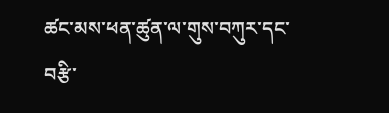ཚང་མས་ཕན་ཚུན་ལ་གུས་བཀུར་དང་བརྩི་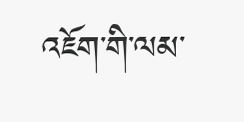འཇོག་གི་ལམ་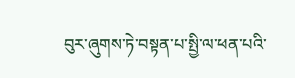བུར་ཞུགས་ཏེ་བསྟན་པ་སྤྱི་ལ་ཕན་པའི་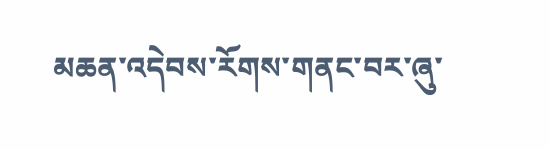མཆན་འདེབས་རོགས་གནང་བར་ཞུ་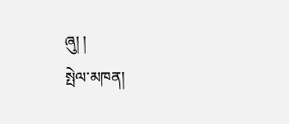ཞུ། །
སྤེལ་མཁན།